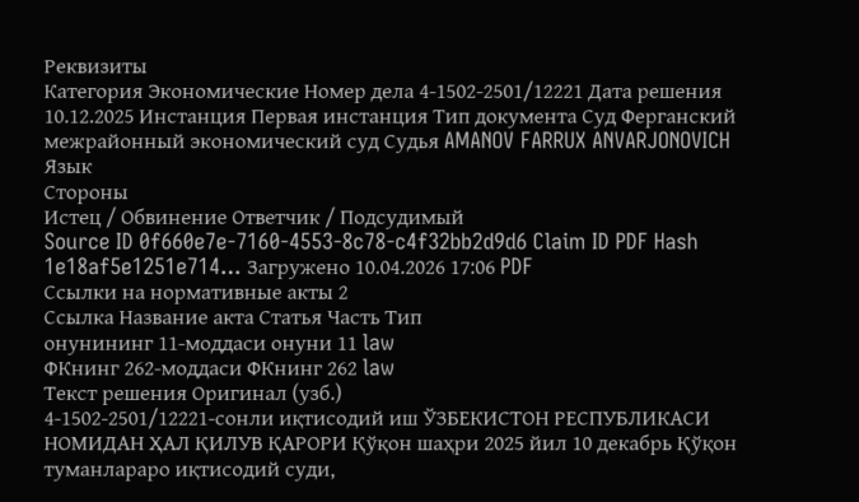Реквизиты
Категория Экономические Номер дела 4-1502-2501/12221 Дата решения 10.12.2025 Инстанция Первая инстанция Тип документа Суд Ферганский межрайонный экономический суд Судья AMANOV FARRUX ANVARJONOVICH Язык
Стороны
Истец / Обвинение Ответчик / Подсудимый
Source ID 0f660e7e-7160-4553-8c78-c4f32bb2d9d6 Claim ID PDF Hash 1e18af5e1251e714... Загружено 10.04.2026 17:06 PDF
Ссылки на нормативные акты 2
Ссылка Название акта Статья Часть Тип
онунининг 11-моддаси онуни 11 law
ФКнинг 262-моддаси ФКнинг 262 law
Текст решения Оригинал (узб.)
4-1502-2501/12221-сонли иқтисодий иш ЎЗБЕКИСТОН РЕСПУБЛИКАСИ НОМИДАН ҲАЛ ҚИЛУВ ҚАРОРИ Қўқон шаҳри 2025 йил 10 декабрь Қўқон туманлараро иқтисодий суди,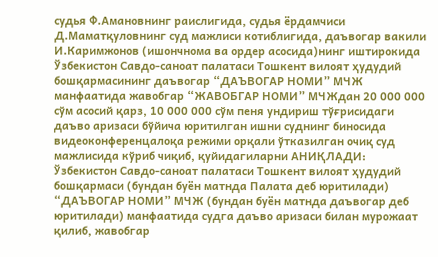судья Ф.Амановнинг раислигида, судья ёрдамчиси Д.Маматқуловнинг суд мажлиси котиблигида, даъвогар вакили И.Каримжонов (ишончнома ва ордер асосида)нинг иштирокида Ўзбекистон Савдо-саноат палатаси Тошкент вилоят ҳудудий бошқармасининг даъвогар “ДАЪВОГАР НОМИ” МЧЖ манфаатида жавобгар “ЖАВОБГАР НОМИ” МЧЖдан 20 000 000 сўм асосий қарз, 10 000 000 сўм пеня ундириш тўғрисидаги даъво аризаси бўйича юритилган ишни суднинг биносида видеоконференцалоқа режими орқали ўтказилган очиқ суд мажлисида кўриб чиқиб, қуйидагиларни АНИҚЛАДИ: Ўзбекистон Савдо-саноат палатаси Тошкент вилоят ҳудудий бошқармаси (бундан буён матнда Палата деб юритилади) “ДАЪВОГАР НОМИ” МЧЖ (бундан буён матнда даъвогар деб юритилади) манфаатида судга даъво аризаси билан мурожаат қилиб, жавобгар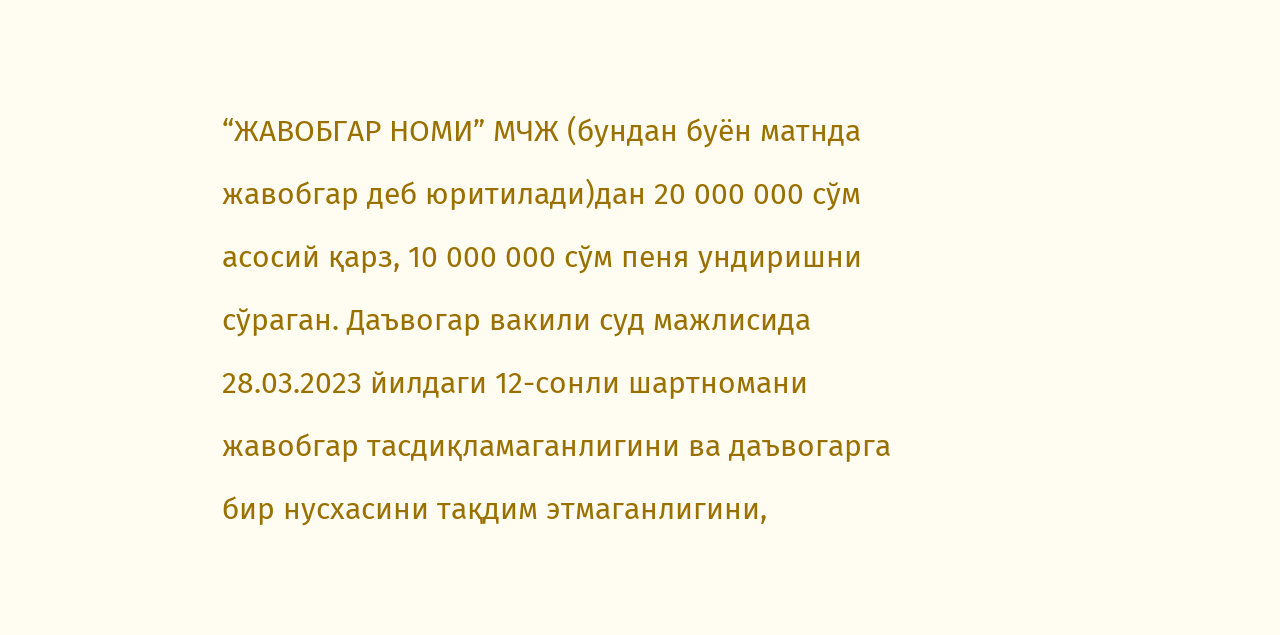“ЖАВОБГАР НОМИ” МЧЖ (бундан буён матнда жавобгар деб юритилади)дан 20 000 000 сўм асосий қарз, 10 000 000 сўм пеня ундиришни сўраган. Даъвогар вакили суд мажлисида 28.03.2023 йилдаги 12-сонли шартномани жавобгар тасдиқламаганлигини ва даъвогарга бир нусхасини тақдим этмаганлигини,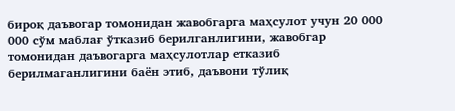бироқ даъвогар томонидан жавобгарга маҳсулот учун 20 000 000 сўм маблағ ўтказиб берилганлигини, жавобгар томонидан даъвогарга маҳсулотлар етказиб берилмаганлигини баён этиб, даъвони тўлиқ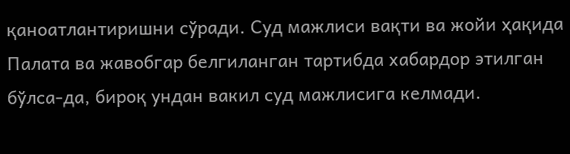қаноатлантиришни сўради. Суд мажлиси вақти ва жойи ҳақида Палата ва жавобгар белгиланган тартибда хабардор этилган бўлса-да, бироқ ундан вакил суд мажлисига келмади.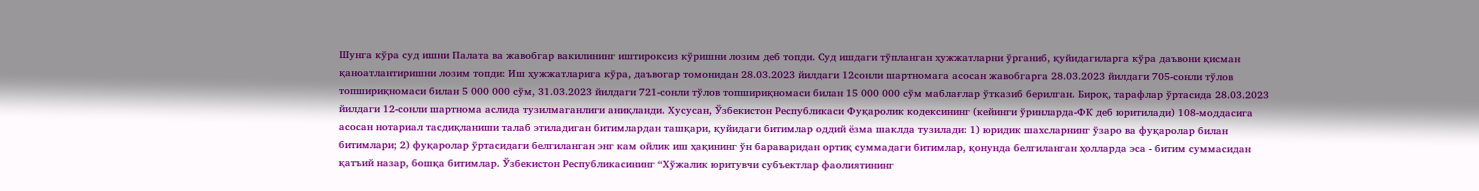Шунга кўра суд ишни Палата ва жавобгар вакилининг иштироксиз кўришни лозим деб топди. Суд ишдаги тўпланган ҳужжатларни ўрганиб, қуйидагиларга кўра даъвони қисман қаноатлантиришни лозим топди: Иш ҳужжатларига кўра, даъвогар томонидан 28.03.2023 йилдаги 12сонли шартномага асосан жавобгарга 28.03.2023 йилдаги 705-сонли тўлов топшириқномаси билан 5 000 000 сўм, 31.03.2023 йилдаги 721-сонли тўлов топшириқномаси билан 15 000 000 сўм маблағлар ўтказиб берилган. Бироқ, тарафлар ўртасида 28.03.2023 йилдаги 12-сонли шартнома аслида тузилмаганлиги аниқланди. Хусусан, Ўзбекистон Республикаси Фуқаролик кодексининг (кейинги ўринларда-ФК деб юритилади) 108-моддасига асосан нотариал тасдиқланиши талаб этиладиган битимлардан ташқари, қуйидаги битимлар оддий ёзма шаклда тузилади: 1) юридик шахсларнинг ўзаро ва фуқаролар билан битимлари; 2) фуқаролар ўртасидаги белгиланган энг кам ойлик иш ҳақининг ўн бараваридан ортиқ суммадаги битимлар, қонунда белгиланган ҳолларда эса - битим суммасидан қатъий назар, бошқа битимлар. Ўзбекистон Республикасининг “Хўжалик юритувчи субъектлар фаолиятининг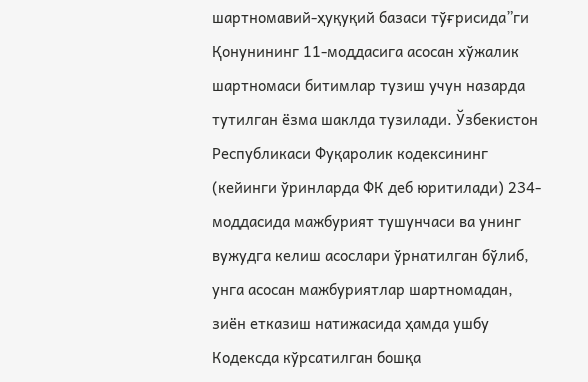шартномавий-ҳуқуқий базаси тўғрисида”ги Қонунининг 11-моддасига асосан хўжалик шартномаси битимлар тузиш учун назарда тутилган ёзма шаклда тузилади. Ўзбекистон Республикаси Фуқаролик кодексининг (кейинги ўринларда ФК деб юритилади) 234-моддасида мажбурият тушунчаси ва унинг вужудга келиш асослари ўрнатилган бўлиб, унга асосан мажбуриятлар шартномадан, зиён етказиш натижасида ҳамда ушбу Кодексда кўрсатилган бошқа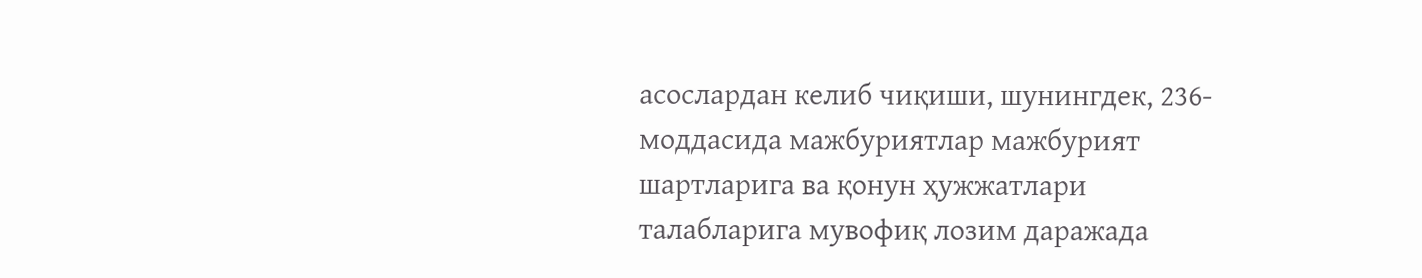асослардан келиб чиқиши, шунингдек, 236-моддасида мажбуриятлар мажбурият шартларига ва қонун ҳужжатлари талабларига мувофиқ лозим даражада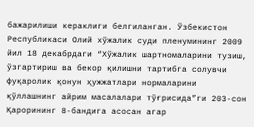бажарилиши кераклиги белгиланган. Ўзбекистон Республикаси Олий хўжалик суди пленумининг 2009 йил 18 декабрдаги “Хўжалик шартномаларини тузиш, ўзгартириш ва бекор қилишни тартибга солувчи фуқаролик қонун ҳужжатлари нормаларини қўллашнинг айрим масалалари тўғрисида”ги 203-сон Қарорининг 8-бандига асосан агар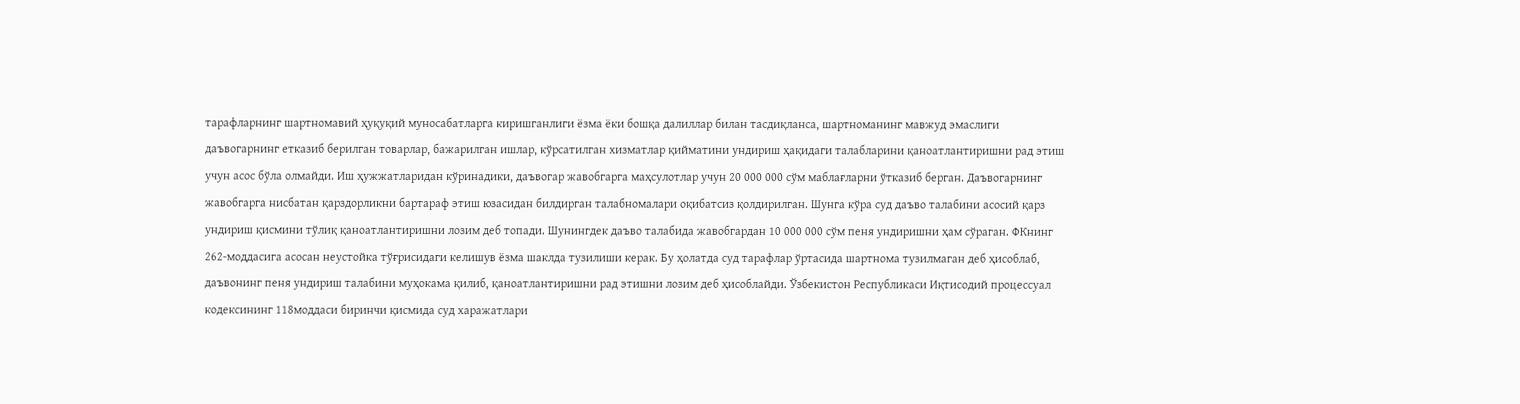тарафларнинг шартномавий ҳуқуқий муносабатларга киришганлиги ёзма ёки бошқа далиллар билан тасдиқланса, шартноманинг мавжуд эмаслиги даъвогарнинг етказиб берилган товарлар, бажарилган ишлар, кўрсатилган хизматлар қийматини ундириш ҳақидаги талабларини қаноатлантиришни рад этиш учун асос бўла олмайди. Иш ҳужжатларидан кўринадики, даъвогар жавобгарга маҳсулотлар учун 20 000 000 сўм маблағларни ўтказиб берган. Даъвогарнинг жавобгарга нисбатан қарздорликни бартараф этиш юзасидан билдирган талабномалари оқибатсиз қолдирилган. Шунга кўра суд даъво талабини асосий қарз ундириш қисмини тўлиқ қаноатлантиришни лозим деб топади. Шунингдек даъво талабида жавобгардан 10 000 000 сўм пеня ундиришни ҳам сўраган. ФКнинг 262-моддасига асосан неустойка тўғрисидаги келишув ёзма шаклда тузилиши керак. Бу ҳолатда суд тарафлар ўртасида шартнома тузилмаган деб ҳисоблаб, даъвонинг пеня ундириш талабини муҳокама қилиб, қаноатлантиришни рад этишни лозим деб ҳисоблайди. Ўзбекистон Республикаси Иқтисодий процессуал кодексининг 118моддаси биринчи қисмида суд харажатлари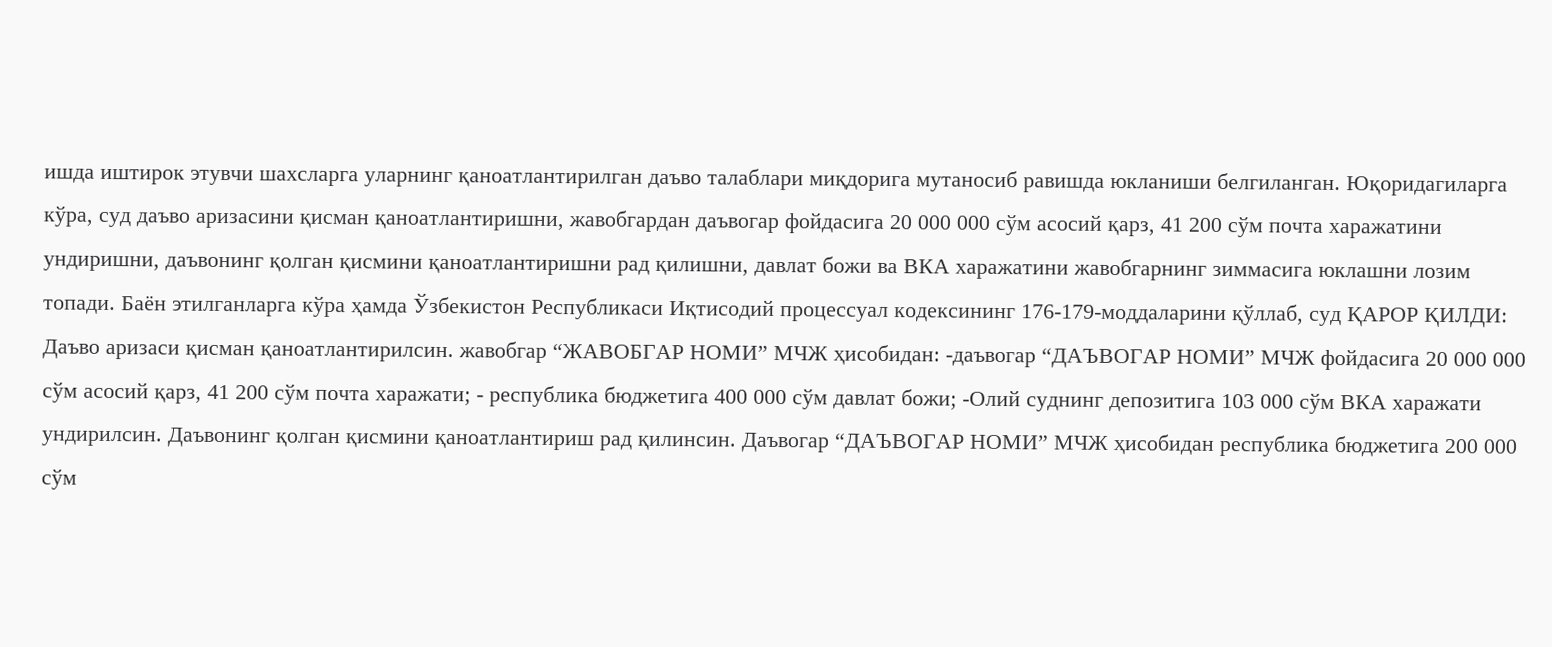ишда иштирок этувчи шахсларга уларнинг қаноатлантирилган даъво талаблари миқдорига мутаносиб равишда юкланиши белгиланган. Юқоридагиларга кўра, суд даъво аризасини қисман қаноатлантиришни, жавобгардан даъвогар фойдасига 20 000 000 сўм асосий қарз, 41 200 сўм почта харажатини ундиришни, даъвонинг қолган қисмини қаноатлантиришни рад қилишни, давлат божи ва ВКА харажатини жавобгарнинг зиммасига юклашни лозим топади. Баён этилганларга кўра ҳамда Ўзбекистон Республикаси Иқтисодий процессуал кодексининг 176-179-моддаларини қўллаб, суд ҚАРОР ҚИЛДИ: Даъво аризаси қисман қаноатлантирилсин. жавобгар “ЖАВОБГАР НОМИ” МЧЖ ҳисобидан: -даъвогар “ДАЪВОГАР НОМИ” МЧЖ фойдасига 20 000 000 сўм асосий қарз, 41 200 сўм почта харажати; - республика бюджетига 400 000 сўм давлат божи; -Олий суднинг депозитига 103 000 сўм ВКА харажати ундирилсин. Даъвонинг қолган қисмини қаноатлантириш рад қилинсин. Даъвогар “ДАЪВОГАР НОМИ” МЧЖ ҳисобидан республика бюджетига 200 000 сўм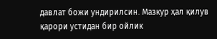давлат божи ундирилсин. Мазкур ҳал қилув қарори устидан бир ойлик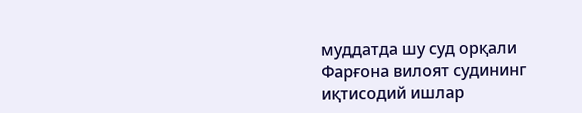муддатда шу суд орқали Фарғона вилоят судининг иқтисодий ишлар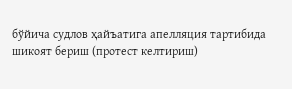бўйича судлов ҳайъатига апелляция тартибида шикоят бериш (протест келтириш)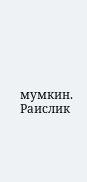мумкин. Раислик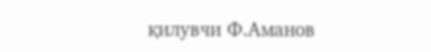қилувчи Ф.Аманов